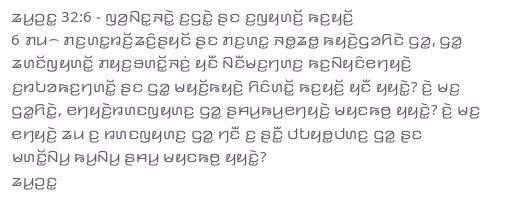ꤘꤣ꤬ꤑꤢ꤭ 32:6 - ꤜꤤ꤬ꤡꤢ꤭ꤏꤢꤧ꤭ ꤢ꤬ꤞꤢꤧ꤭ ꤔꤢ ꤢ꤬ꤜꤟꤛꤢꤩ꤬ ꤒꤢ꤬ꤟꤢꤩ꤬
6 ꤊꤣ꤮ ꤊꤢ꤬ꤛꤢ꤭ꤙꤢꤩ꤬ꤘꤢꤨ꤬ꤔꤟꤢꤩ ꤔꤢ ꤊꤢ꤬ꤛꤢ꤭ ꤏꤥ꤭ꤘꤥ꤭ ꤒꤟꤢꤧ꤬ꤞꤤꤖꤢꤧ ꤞꤤ꤭, ꤞꤤ꤭ ꤘꤛꤢꤩꤜꤟꤛꤢꤩ꤭ ꤊꤟꤢ꤬ꤋꤛꤢꤩ꤭ꤏꤢꤦ꤬ ꤟꤢꤪ ꤡꤢꤪꤗꤢ꤬ꤚꤛꤢ꤬ ꤒꤢ꤬ꤡꤟꤢꤨꤕꤚꤟꤢꤧ꤬ ꤢ꤬ꤙꤝꤤꤒꤢ꤬ꤚꤛꤢꤩ꤭ ꤔꤢ ꤞꤤ꤭ ꤗꤟꤢꤩ꤬ꤒꤟꤢꤧ꤬ ꤖꤢꤨꤛꤢꤩ꤭ ꤒꤢ꤬ꤟꤢꤩ꤬ ꤟꤢꤪ ꤟꤟꤢꤧ꤭? ꤢꤧ꤬ ꤗꤢ꤬ ꤞꤤ꤭ꤖꤢꤧ꤭, ꤕꤚꤟꤢꤧ꤬ꤙꤛꤢꤜꤟꤛꤢ꤬ ꤞꤤ꤭ ꤔꤌꤣ꤬ꤒꤣ꤬ꤕꤚꤟꤢꤧ꤬ ꤗꤟꤢꤒꤥ꤬ ꤟꤟꤢꤧ꤭? ꤢꤧ꤬ ꤗꤢ꤬ ꤕꤚꤟꤢꤧ꤬ ꤘꤣ ꤢ꤬ ꤙꤛꤢꤜꤟꤛꤢ꤬ ꤞꤤ꤭ ꤚꤢꤪ ꤢ꤬ ꤔꤢꤪ꤭ ꤓꤝꤟꤥ꤭ꤓꤛꤢ꤬ ꤞꤤ꤭ ꤔꤢ ꤗꤛꤢꤩ꤭ꤡꤣ꤬ ꤒꤣ꤬ꤡꤣ꤬ ꤔꤌꤣ꤬ ꤗꤟꤢꤒꤥ꤬ ꤟꤟꤢꤧ꤭?
ꤘꤣ꤬ꤑꤢ꤭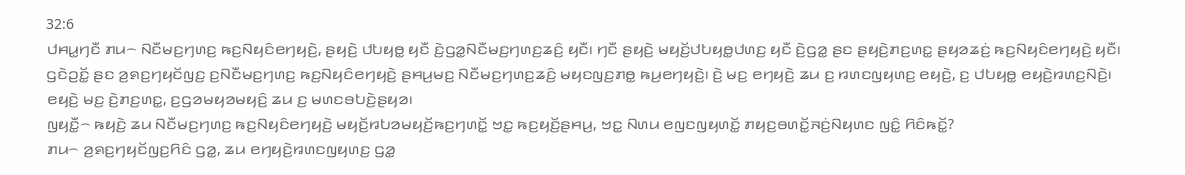32:6
ꤓꤌꤣ꤭ꤚꤢꤪ ꤊꤣ꤮ ꤡꤢꤪꤗꤢ꤬ꤚꤛꤢ꤬ ꤒꤢ꤬ꤡꤟꤢꤨꤕꤚꤟꤢꤧ꤬, ꤔꤟꤢꤧ꤬ ꤓꤝꤟꤥ꤭ ꤟꤢꤪ ꤢꤧ꤬ꤞꤤ꤭ꤡꤢꤪꤗꤢ꤬ꤚꤛꤢ꤬ꤘꤢꤨ꤬ ꤟꤢꤪ꤯ ꤚꤢꤪ ꤔꤟꤢꤧ꤬ ꤗꤟꤢꤩ꤬ꤓꤝꤟꤥ꤭ꤓꤛꤢ꤬ ꤟꤢꤪ ꤢꤧ꤬ꤞꤤ꤭ ꤔꤢ ꤔꤟꤢꤧ꤬ꤊꤢ꤬ꤛꤢ꤭ ꤔꤟꤤꤘꤢꤦ꤬ ꤒꤢ꤬ꤡꤟꤢꤨꤕꤚꤟꤢꤧ꤬ ꤟꤢꤪ꤯
ꤞꤢꤧꤑꤢꤩ꤭ ꤔꤢ ꤤ꤬ꤎꤢ꤬ꤚꤟꤢꤩꤜꤢ꤬ ꤢ꤬ꤡꤢꤪꤗꤢ꤬ꤚꤛꤢ꤬ ꤒꤢ꤬ꤡꤟꤢꤨꤕꤚꤟꤢꤧ꤬ ꤔꤌꤣ꤬ꤗꤢ꤬ ꤡꤢꤪꤗꤢ꤬ꤚꤛꤢ꤬ꤘꤢꤨ꤬ ꤗꤟꤢꤜꤢ꤬ꤊꤥ꤭ ꤒꤣ꤬ꤕꤚꤟꤢꤧ꤬꤯ ꤢꤧ꤬ ꤗꤢ꤬ ꤕꤚꤟꤢꤧ꤬ ꤘꤣ ꤢ꤬ ꤙꤛꤢꤜꤟꤛꤢ꤬ ꤕꤟꤢꤧ꤬, ꤢ꤬ ꤓꤝꤟꤥ꤭ ꤕꤟꤢꤧ꤬ꤙꤛꤢ꤬ꤡꤢꤧ꤬꤯ ꤕꤟꤢꤧ꤬ ꤗꤢ꤬ ꤢꤧ꤬ꤊꤢ꤬ꤛꤢ꤭, ꤢ꤬ꤞꤤꤗꤟꤤꤗꤟꤢꤨ꤬ ꤘꤣ ꤢ꤬ ꤗꤛꤢꤋꤝꤢꤧ꤬ꤔꤟꤤ꤯
ꤜꤟꤢꤪ꤭꤮ ꤒꤟꤢꤧ꤬ ꤘꤣ ꤡꤢꤪꤗꤢ꤬ꤚꤛꤢ꤬ ꤒꤢ꤬ꤡꤟꤢꤨꤕꤚꤟꤢꤧ꤬ ꤗꤟꤢꤩ꤬ꤙꤝꤤꤗꤟꤢꤩ꤬ꤒꤢ꤬ꤚꤛꤢꤩ꤭ ꤠꤢ꤭ ꤒꤢ꤬ꤟꤢꤩ꤬ꤔꤌꤣ꤬, ꤠꤢ꤭ ꤡꤛꤣ ꤕꤜꤢꤜꤟꤛꤢꤩ꤭ ꤊꤟꤢ꤬ꤋꤛꤢꤩ꤭ꤏꤢꤦ꤬ꤡꤟꤛꤢ ꤜꤢꤨ꤭ ꤖꤢꤨꤒꤢꤩ꤭?
ꤊꤣ꤮ ꤤ꤬ꤎꤢ꤬ꤚꤟꤢꤩꤜꤢ꤬ꤖꤢꤨ ꤞꤤ꤭, ꤘꤣ ꤕꤚꤟꤢꤧ꤬ꤙꤛꤢꤜꤟꤛꤢ꤬ ꤞꤤ꤭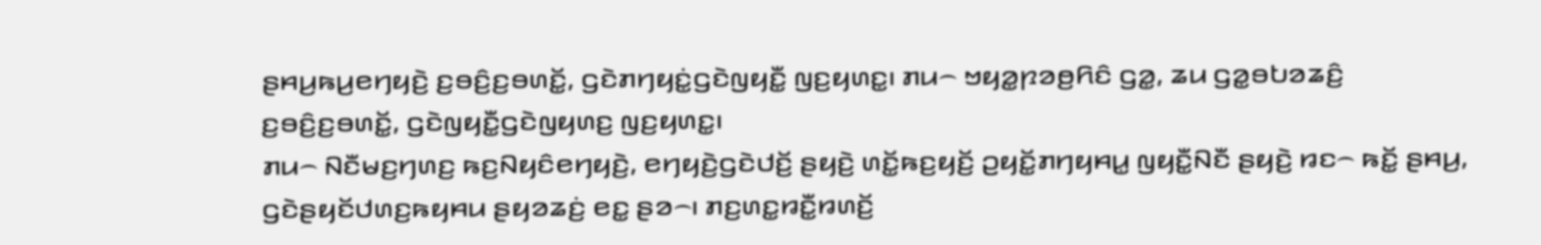ꤔꤌꤣ꤬ꤒꤣ꤬ꤕꤚꤟꤢꤧ꤬ ꤢ꤬ꤋꤢꤨ꤬ꤢ꤬ꤋꤛꤢꤩ꤭, ꤞꤢꤧꤊꤚꤟꤢꤦ꤭ꤞꤢꤧꤜꤟꤢꤪ꤭ ꤜꤢ꤬ꤟꤛꤢ꤭꤯ ꤊꤣ꤮ ꤠꤟꤤ꤭ꤐꤤꤥ꤬ꤖꤢꤨ ꤞꤤ꤭, ꤘꤣ ꤞꤤ꤭ꤋꤝꤤꤘꤢꤨ꤬ ꤢ꤬ꤋꤢꤨ꤬ꤢ꤬ꤋꤛꤢꤩ꤭, ꤞꤢꤧꤜꤟꤢꤪ꤭ꤞꤢꤧꤜꤟꤛꤢ꤬ ꤜꤢ꤬ꤟꤛꤢ꤭꤯
ꤊꤣ꤮ ꤡꤢꤪꤗꤢ꤬ꤚꤛꤢ꤬ ꤒꤢ꤬ꤡꤟꤢꤨꤕꤚꤟꤢꤧ꤬, ꤕꤚꤟꤢꤧ꤬ꤞꤢꤧꤓꤢꤩ꤬ ꤔꤟꤢꤧ꤬ ꤛꤢꤩ꤭ꤒꤢ꤬ꤟꤢꤩ꤬ ꤑꤟꤢꤩ꤭ꤊꤚꤟꤌꤣ꤭ ꤜꤟꤢꤪ꤭ꤡꤢꤪ ꤔꤟꤢꤧ꤬ ꤙꤢ꤮ ꤒꤢꤩ꤭ ꤔꤌꤣ꤬, ꤞꤢꤧꤔꤟꤢꤩꤓꤛꤢ꤬ꤒꤟꤌꤣ ꤔꤟꤤꤘꤢꤦ꤬ ꤕꤢ꤭ ꤔꤤ꤮꤯ ꤊꤢ꤬ꤛꤢ꤭ꤙꤢꤪ꤭ꤙꤛꤢꤩ꤬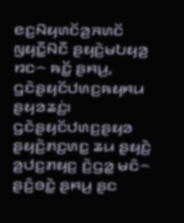ꤕꤢ꤬ꤡꤟꤛꤢꤩꤤ꤬ꤏꤛꤢꤩ ꤜꤟꤢꤪ꤭ꤡꤢꤪ ꤔꤟꤢꤧ꤬ꤗꤝꤟꤤ꤬ ꤙꤢ꤮ ꤒꤢꤩ꤭ ꤔꤌꤣ꤬, ꤞꤢꤧꤔꤟꤢꤩꤓꤛꤢ꤬ꤒꤟꤌꤣ ꤔꤟꤤꤘꤢꤦ꤬꤯
ꤞꤢꤧꤔꤟꤢꤩꤓꤛꤢ꤬ꤔꤟꤤ ꤔꤟꤢꤧ꤬ꤊꤢ꤬ꤛꤢ꤭ ꤘꤣ ꤔꤟꤢꤧ꤬ ꤤ꤬ꤓꤢ꤬ꤊꤟꤢ꤬ ꤢꤧ꤬ꤞꤤ꤭ ꤗꤢꤨ꤮ ꤔꤢꤨ꤬ꤋꤢꤧ꤭ ꤔꤌꤣ꤬ ꤔꤢ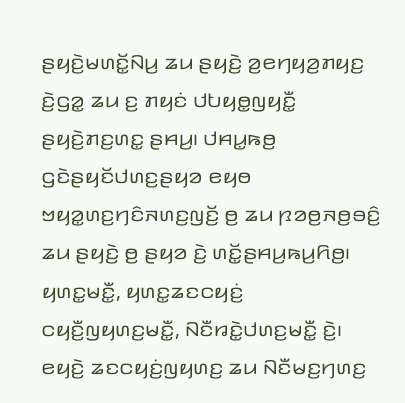ꤔꤟꤢꤧ꤬ꤗꤛꤢꤩ꤭ꤡꤣ꤬ ꤘꤣ ꤔꤟꤢꤧ꤬ ꤤ꤬ꤕꤚꤟꤤ꤬ꤊꤟꤢ꤬ ꤢꤧ꤬ꤞꤤ꤭ ꤘꤣ ꤢ꤬ ꤊꤟꤢꤦ ꤓꤝꤟꤥ꤭ꤜꤟꤢꤪ꤭ ꤔꤟꤢꤧ꤬ꤊꤢ꤬ꤛꤢ꤭ ꤔꤌꤣ꤬꤯ ꤓꤌꤣ꤭ꤒꤥ꤬ ꤞꤢꤧꤔꤟꤢꤩꤓꤛꤢ꤬ꤔꤟꤤ ꤕꤟꤥ ꤠꤟꤤ꤭ꤛꤢ꤬ꤚꤢꤨꤏꤛꤢ꤬ꤜꤢꤩ꤬ ꤥ꤬ ꤘꤣ ꤐꤤꤥ꤬ꤏꤥ꤬ꤋꤢꤨ꤬ ꤘꤣ ꤔꤟꤢꤧ꤬ ꤥ꤬ ꤔꤟꤤ ꤢꤧ꤬ ꤛꤢꤩ꤭ꤔꤌꤣ꤬ꤒꤣ꤬ꤖꤥ꤬꤯
ꤟꤛꤢ꤭ꤗꤢꤪ꤭, ꤟꤛꤢ꤭ꤘꤢꤍꤟꤢꤦ꤬ ꤍꤟꤢꤪ꤬ꤜꤟꤛꤢ꤬ꤗꤢꤪ꤭, ꤡꤢꤪꤙꤢꤧ꤭ꤓꤛꤢ꤬ꤗꤢꤪ꤭ ꤢꤧ꤬꤯ ꤕꤟꤢꤧ꤬ ꤘꤢꤍꤟꤢꤦ꤬ꤜꤟꤛꤢ꤬ ꤘꤣ ꤡꤢꤪꤗꤢ꤬ꤚꤛꤢ꤬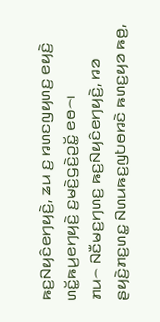ꤒꤢ꤬ꤡꤟꤢꤨꤕꤚꤟꤢꤧ꤬, ꤘꤣ ꤢ꤬ ꤙꤛꤢꤜꤟꤛꤢ꤬ ꤕꤟꤢꤧ꤬ ꤛꤢꤩ꤭ꤒꤣ꤬ꤕꤚꤟꤢꤧ꤬ ꤢ꤬ꤗꤢꤧ꤬ꤞꤢꤧ꤬ꤑꤢꤩ꤭ ꤕꤥ꤮꤯
ꤊꤣ꤮ ꤡꤢꤪꤗꤢ꤬ꤚꤛꤢ꤬ ꤒꤢ꤬ꤡꤟꤢꤨꤕꤚꤟꤢꤧ꤬, ꤙꤤ ꤔꤟꤢꤧ꤬ꤊꤢ꤬ꤛꤢ꤭ ꤡꤛꤣꤒꤢ꤬ꤜꤝꤥꤙꤢꤧ ꤒꤛꤢ꤬ꤟꤤ ꤒꤥ꤬,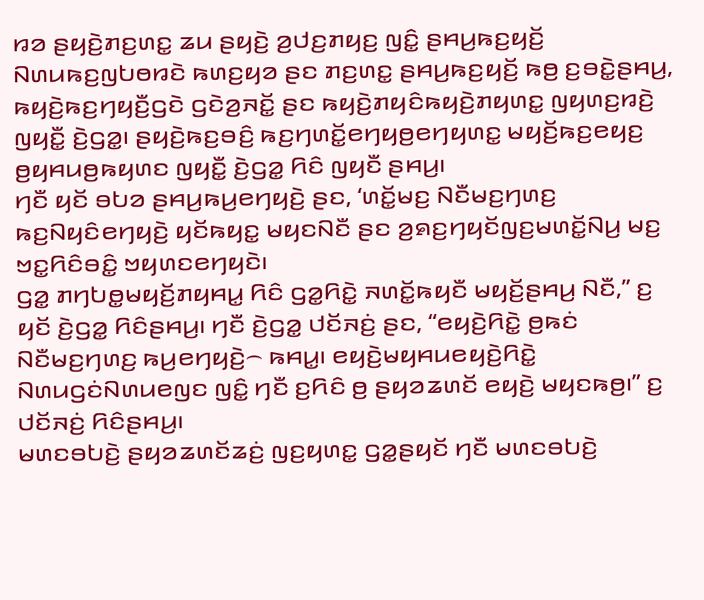ꤙꤤ ꤔꤟꤢꤧ꤬ꤊꤢ꤬ꤛꤢ꤭ ꤘꤣ ꤔꤟꤢꤧ꤬ ꤤ꤬ꤓꤢ꤬ꤊꤟꤢ꤬ ꤜꤢꤨ꤭ ꤔꤌꤣ꤬ꤒꤢ꤬ꤟꤢꤩ꤬ ꤡꤛꤣꤒꤢ꤬ꤜꤝꤥꤙꤢꤧ ꤒꤛꤢ꤬ꤟꤤ ꤔꤢ ꤊꤢ꤬ꤛꤢ꤭ ꤔꤌꤣ꤬ꤒꤢ꤬ꤟꤢꤩ꤬ ꤒꤥ꤬ ꤢ꤬ꤋꤢꤧ꤭ꤔꤌꤣ꤬, ꤒꤟꤢꤧ꤬ꤒꤢ꤬ꤚꤟꤢꤪ꤬ꤞꤢꤧ ꤞꤢꤧꤤ꤬ꤏꤢꤩ꤭ ꤔꤢ ꤒꤟꤢꤧ꤬ꤊꤟꤢꤨꤒꤟꤢꤧ꤬ꤊꤟꤛꤢ꤭ ꤜꤟꤛꤢ꤬ꤙꤢꤧ꤬ ꤜꤟꤢꤪ꤭ ꤢꤧ꤬ꤞꤤ꤭꤯ ꤔꤟꤢꤧ꤬ꤒꤢ꤬ꤋꤢꤨ꤬ ꤒꤢ꤬ꤚꤛꤢꤩ꤭ꤕꤚꤟꤥ꤬ꤕꤚꤟꤛꤢ꤭ ꤗꤟꤢꤩ꤬ꤒꤢ꤬ꤕꤟꤢ꤬ ꤥ꤬ꤟꤌꤣꤥ꤬ꤒꤟꤛꤢ ꤜꤟꤢꤪ꤭ ꤢꤧ꤬ꤞꤤ꤭ ꤖꤢꤨ ꤜꤟꤢꤪ ꤔꤌꤣ꤬꤯
ꤚꤢꤪ ꤟꤢꤩ ꤋꤝꤤ ꤔꤌꤣ꤬ꤒꤣ꤬ꤕꤚꤟꤢꤧ꤬ ꤔꤢ, ‘ꤛꤢꤩ꤭ꤗꤢ꤬ ꤡꤢꤪꤗꤢ꤬ꤚꤛꤢ꤬ ꤒꤢ꤬ꤡꤟꤢꤨꤕꤚꤟꤢꤧ꤬ ꤟꤢꤩꤒꤟꤢ꤭ ꤗꤟꤢꤡꤢꤪ ꤔꤢ ꤤ꤬ꤎꤢ꤬ꤚꤟꤢꤩꤜꤢ꤬ꤗꤛꤢꤩ꤭ꤡꤣ꤬ ꤗꤢ꤬ ꤠꤢ꤭ꤖꤢꤨꤋꤢꤨ꤭ ꤠꤟꤛꤢꤕꤚꤟꤢꤧ꤯
ꤞꤤ꤭ ꤊꤚꤝꤥ꤭ꤗꤟꤢꤩ꤬ꤊꤟꤌꤣ꤭ ꤖꤢꤨ ꤞꤤ꤭ꤖꤢꤧ꤭ ꤏꤛꤢꤩ꤭ꤒꤟꤢꤪ ꤗꤟꤢꤩ꤬ꤔꤌꤣ꤬ ꤡꤢꤪ,” ꤢ꤬ ꤟꤢꤩ ꤢꤧ꤬ꤞꤤ꤭ ꤖꤢꤨꤔꤌꤣ꤬꤯ ꤚꤢꤪ ꤢꤧ꤬ꤞꤤ꤭ ꤓꤢꤩꤏꤢꤦ꤬ ꤔꤢ, “ꤕꤟꤢꤧ꤬ꤖꤢꤧ꤭ ꤥ꤬ꤒꤢꤦ ꤡꤢꤪꤗꤢ꤬ꤚꤛꤢ꤬ ꤒꤣ꤬ꤕꤚꤟꤢꤧ꤬꤮ ꤒꤌꤣ꤭꤯ ꤕꤟꤢꤧ꤬ꤗꤟꤌꤣꤕꤟꤢꤧ꤬ꤖꤢꤧ꤭ ꤡꤛꤣꤞꤢꤦꤡꤛꤣꤕꤜꤢ ꤜꤢꤨ꤭ ꤚꤢꤪ ꤢ꤬ꤖꤢꤨ ꤥ꤬ ꤔꤟꤤꤘꤛꤢꤩ ꤕꤟꤢꤧ꤬ ꤗꤟꤢꤒꤥ꤬꤯” ꤢ꤬ ꤓꤢꤩꤏꤢꤦ꤬ ꤖꤢꤨꤔꤌꤣ꤬꤯
ꤗꤛꤢꤋꤝꤢꤧ꤬ ꤔꤟꤤꤘꤛꤢꤩꤘꤢꤦ꤬ ꤜꤢ꤬ꤟꤛꤢ꤭ ꤞꤤ꤭ꤔꤟꤢꤩ ꤚꤢꤪ ꤗꤛꤢꤋꤝꤢꤧ꤬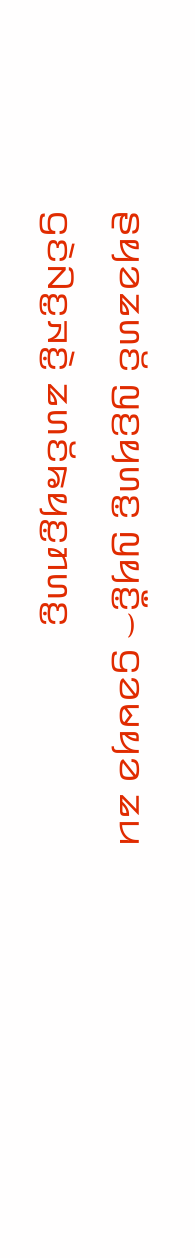ꤔꤟꤤꤘꤛꤢꤩ ꤜꤢ꤬ꤟꤛꤢ꤭ ꤜꤟꤢꤪ꤭꤮ ꤞꤤꤗꤟꤤ ꤘꤣ ꤞꤢꤧꤡꤢ꤭ꤏꤢꤧ꤭ ꤘꤛꤢꤩꤒꤟꤢ꤭ꤊꤛꤢ꤭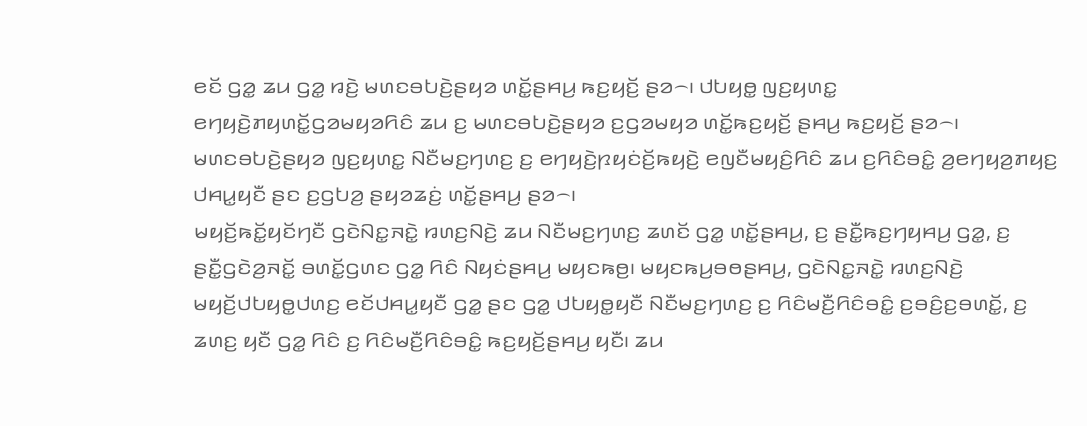ꤕꤢꤩ ꤞꤤ꤭ ꤘꤣ ꤞꤤ꤭ ꤙꤢꤧ꤬ ꤗꤛꤢꤋꤝꤢꤧ꤬ꤔꤟꤤ ꤛꤢꤩ꤭ꤔꤌꤣ꤬ ꤒꤢ꤬ꤟꤢꤩ꤬ ꤔꤤ꤮꤯ ꤓꤝꤟꤥ꤭ ꤜꤢ꤬ꤟꤛꤢ꤭ ꤕꤚꤟꤢꤧ꤬ꤊꤟꤛꤢꤩ꤭ꤞꤤꤗꤟꤤꤖꤢꤨ ꤘꤣ ꤢ꤬ ꤗꤛꤢꤋꤝꤢꤧ꤬ꤔꤟꤤ ꤢ꤬ꤞꤤꤗꤟꤤ ꤛꤢꤩ꤭ꤒꤢ꤬ꤟꤢꤩ꤬ ꤔꤌꤣ꤬ ꤒꤢ꤬ꤟꤢꤩ꤬ ꤔꤤ꤮꤯ ꤗꤛꤢꤋꤝꤢꤧ꤬ꤔꤟꤤ ꤜꤢ꤬ꤟꤛꤢ꤭ ꤡꤢꤪꤗꤢ꤬ꤚꤛꤢ꤬ ꤢ꤬ ꤕꤚꤟꤢꤧ꤬ꤐꤟꤢꤦꤢꤩ꤬ꤒꤟꤢꤧ꤬ ꤕꤜꤢꤪꤗꤟꤢꤨ꤬ꤖꤢꤨ ꤘꤣ ꤢ꤬ꤖꤢꤨꤋꤢꤨ꤭ ꤤ꤬ꤕꤚꤟꤤ꤬ꤊꤟꤢ꤬ ꤓꤌꤣ꤭ꤟꤢꤪ ꤔꤢ ꤢ꤬ꤞꤝꤤ꤬ ꤔꤟꤤꤘꤢꤦ꤬ ꤛꤢꤩ꤭ꤔꤌꤣ꤬ ꤔꤤ꤮꤯
ꤗꤟꤢꤩ꤬ꤒꤢꤩ꤭ꤟꤢꤩꤚꤢꤪ ꤞꤢꤧꤡꤢ꤭ꤏꤢꤧ꤭ ꤙꤛꤢ꤬ꤡꤢꤧ꤬ ꤘꤣ ꤡꤢꤪꤗꤢ꤬ꤚꤛꤢ꤬ ꤘꤛꤢꤩ ꤞꤤ꤭ ꤛꤢꤩ꤭ꤔꤌꤣ꤬, ꤢ꤬ ꤔꤢꤪ꤭ꤒꤢ꤬ꤚꤟꤌꤣ꤬ ꤞꤤ꤭, ꤢ꤬ ꤔꤢꤪ꤭ꤞꤢꤧꤤ꤬ꤏꤢꤩ꤭ ꤋꤛꤢꤩ꤭ꤞꤛꤢ ꤞꤤ꤭ ꤖꤢꤨ ꤡꤟꤢꤦꤔꤌꤣ꤬ ꤗꤟꤢꤒꤥ꤬꤯ ꤗꤟꤢꤒꤣ꤬ꤋꤥꤔꤌꤣ꤬, ꤞꤢꤧꤡꤢ꤭ꤏꤢꤧ꤭ ꤙꤛꤢ꤬ꤡꤢꤧ꤬ ꤗꤟꤢꤩ꤬ꤓꤝꤟꤥ꤭ꤓꤛꤢ꤬ ꤕꤢꤩꤓꤌꤣ꤭ꤟꤢꤪ ꤞꤤ꤭ ꤔꤢ ꤞꤤ꤭ ꤓꤝꤟꤥ꤭ꤟꤢꤪ ꤡꤢꤪꤗꤢ꤬ꤚꤛꤢ꤬ ꤢ꤬ ꤖꤢꤨꤗꤢꤪ꤬ꤖꤢꤨꤋꤢꤨ꤭ ꤢ꤬ꤋꤢꤨ꤬ꤢ꤬ꤋꤛꤢꤩ꤭, ꤢ꤬ ꤘꤛꤢ꤬ ꤟꤢꤪ ꤞꤤ꤭ ꤖꤢꤨ ꤢ꤬ ꤖꤢꤨꤗꤢꤪ꤬ꤖꤢꤨꤋꤢꤨ꤭ ꤒꤢ꤬ꤟꤢꤩ꤬ꤔꤌꤣ꤬ ꤟꤢꤪ꤯ ꤘꤣ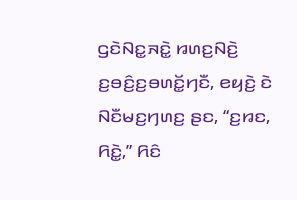ꤞꤢꤧꤡꤢ꤭ꤏꤢꤧ꤭ ꤙꤛꤢ꤬ꤡꤢꤧ꤬ ꤢ꤬ꤋꤢꤨ꤬ꤢ꤬ꤋꤛꤢꤩ꤭ꤚꤢꤪ, ꤕꤟꤢꤧ꤬ ꤢꤧ ꤡꤢꤪꤗꤢ꤬ꤚꤛꤢ꤬ ꤔꤢ, “ꤢ꤬ꤙꤢ, ꤖꤢꤧ꤭,” ꤖꤢꤨ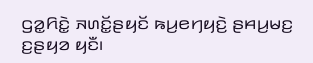ꤞꤤ꤭ꤖꤢꤧ꤭ ꤏꤛꤢꤩ꤭ꤔꤟꤢꤩ ꤒꤣ꤬ꤕꤚꤟꤢꤧ꤬ ꤔꤌꤣ꤬ꤗꤢ꤬ ꤢ꤬ꤔꤟꤤ ꤟꤢꤪ꤯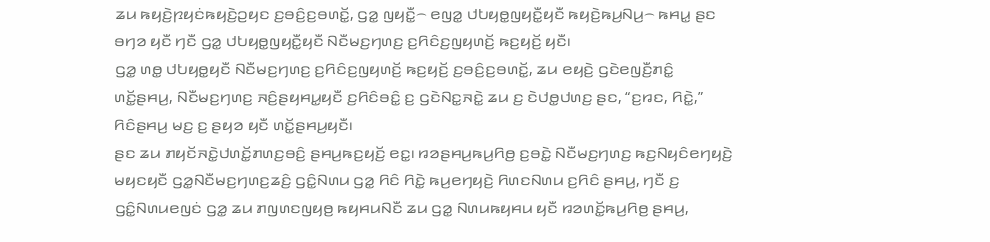ꤘꤣ ꤒꤟꤢꤧ꤬ꤐꤟꤢꤦꤒꤟꤢꤧ꤬ꤑꤟꤢ ꤢ꤬ꤋꤢꤨ꤬ꤢ꤬ꤋꤛꤢꤩ꤭, ꤞꤤ꤭ ꤜꤟꤢꤪ꤭꤮ ꤕꤜꤤ꤭ ꤓꤝꤟꤥ꤭ꤜꤟꤢꤪ꤭ꤟꤢꤪ ꤒꤟꤢꤧ꤬ꤒꤣ꤬ꤡꤣ꤬꤮ ꤒꤌꤣ꤭ ꤔꤢ ꤋꤚꤤ ꤟꤢꤪ ꤚꤢꤪ ꤞꤤ꤭ ꤓꤝꤟꤥ꤭ꤜꤟꤢꤪ꤭ꤟꤢꤪ ꤡꤢꤪꤗꤢ꤬ꤚꤛꤢ꤬ ꤢ꤬ꤖꤢꤨꤢ꤬ꤜꤟꤛꤢꤩ꤬ ꤒꤢ꤬ꤟꤢꤩ꤬ ꤟꤢꤪ꤯
ꤞꤤ꤭ ꤛꤥ꤭ ꤓꤝꤟꤥ꤭ꤟꤢꤪ ꤡꤢꤪꤗꤢ꤬ꤚꤛꤢ꤬ ꤢ꤬ꤖꤢꤨꤢ꤬ꤜꤟꤛꤢꤩ꤬ ꤒꤢ꤬ꤟꤢꤩ꤬ ꤢ꤬ꤋꤢꤨ꤬ꤢ꤬ꤋꤛꤢꤩ꤭, ꤘꤣ ꤕꤟꤢꤧ꤬ ꤞꤢꤧꤕꤜꤢꤪ꤬ꤊꤢꤨ꤭ ꤛꤢꤩ꤭ꤔꤌꤣ꤬, ꤡꤢꤪꤗꤢ꤬ꤚꤛꤢ꤬ ꤏꤢꤨ꤬ꤔꤟꤌꤣ꤭ꤟꤢꤪ ꤢ꤬ꤖꤢꤨꤋꤢꤨ꤭ ꤢ꤬ ꤞꤢꤧꤡꤢ꤭ꤏꤢꤧ꤭ ꤘꤣ ꤢ꤬ ꤢꤧꤓꤥ꤭ꤓꤛꤢ꤬ ꤔꤢ, “ꤢ꤬ꤙꤢ, ꤖꤢꤧ꤭,” ꤖꤢꤨꤔꤌꤣ꤬ ꤗꤢ꤬ ꤢ꤬ ꤔꤟꤤ ꤟꤢꤪ ꤛꤢꤩ꤭ꤔꤌꤣ꤬ꤟꤢꤪ꤯
ꤔꤢ ꤘꤣ ꤊꤟꤢꤩꤏꤢꤧ꤭ꤓꤛꤢꤩ꤭ꤊꤛꤢ꤬ꤋꤢꤨ꤬ ꤔꤌꤣ꤬ꤒꤢ꤬ꤟꤢꤩ꤬ ꤕꤢ꤭꤯ ꤙꤤꤔꤌꤣ꤬ꤒꤣ꤬ꤖꤥ꤬ ꤢ꤬ꤋꤢꤧ꤭ ꤡꤢꤪꤗꤢ꤬ꤚꤛꤢ꤬ ꤒꤢ꤬ꤡꤟꤢꤨꤕꤚꤟꤢꤧ꤬ ꤗꤟꤢꤟꤢꤪ ꤞꤤ꤭ꤡꤢꤪꤗꤢ꤬ꤚꤛꤢ꤬ꤘꤢꤨ꤬ ꤞꤢꤨ꤭ꤡꤛꤣ ꤞꤤ꤭ ꤖꤢꤨ ꤖꤢꤧ꤭ ꤒꤣ꤬ꤕꤚꤟꤢꤧ꤬ ꤖꤛꤢꤡꤛꤣ ꤢ꤬ꤖꤢꤨ ꤔꤌꤣ꤬, ꤚꤢꤪ ꤢ꤬ ꤞꤢꤨ꤭ꤡꤛꤣꤕꤜꤢꤦ ꤞꤤ꤭ ꤘꤣ ꤊꤜꤛꤢꤜꤟꤥ꤬ ꤒꤟꤌꤣꤡꤢꤪ ꤘꤣ ꤞꤤ꤭ ꤡꤛꤣꤒꤟꤌꤣ ꤟꤢꤪ ꤙꤤꤛꤢꤩ꤭ꤒꤣ꤬ꤖꤥ꤬ ꤔꤌꤣ꤬,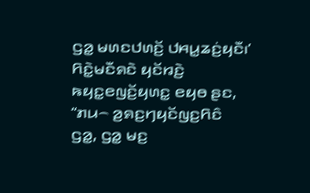ꤞꤤ꤭ ꤗꤛꤢꤓꤛꤢꤩ꤬ ꤓꤌꤣ꤭ꤘꤢꤦ꤬ꤟꤢꤪ꤯’
ꤖꤢꤧ꤭ꤗꤢꤪꤎꤢꤧ ꤟꤢꤩꤙꤢꤧ꤬ ꤒꤟꤢ꤭ꤕꤜꤢꤩ꤬ꤟꤛꤢ꤭ ꤕꤟꤥ ꤔꤢ, “ꤊꤣ꤮ ꤤ꤬ꤎꤢ꤬ꤚꤟꤢꤩꤜꤢ꤬ꤖꤢꤨ ꤞꤤ꤭, ꤞꤤ꤭ ꤗꤢ꤬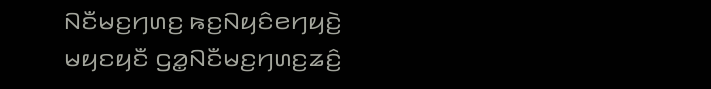ꤡꤢꤪꤗꤢ꤬ꤚꤛꤢ꤬ ꤒꤢ꤬ꤡꤟꤢꤨꤕꤚꤟꤢꤧ꤬ ꤗꤟꤢꤟꤢꤪ ꤞꤤ꤭ꤡꤢꤪꤗꤢ꤬ꤚꤛꤢ꤬ꤘꤢꤨ꤬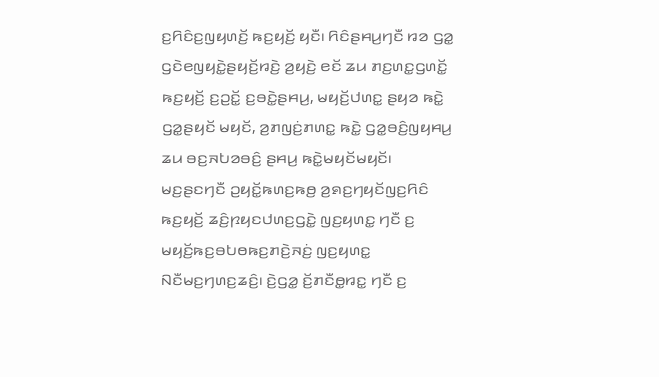ꤢ꤬ꤖꤢꤨꤢ꤬ꤜꤟꤛꤢꤩ꤬ ꤒꤢ꤬ꤟꤢꤩ꤬ ꤟꤢꤪ꤯ ꤖꤢꤨꤔꤌꤣ꤬ꤚꤢꤪ ꤙꤤ ꤞꤤ꤭ ꤞꤢꤧꤕꤜꤟꤢꤧ꤭ꤔꤟꤢꤩ꤬ꤙꤢꤧ꤬ ꤤ꤬ꤟꤢꤧ꤬ ꤕꤢꤩ ꤘꤣ ꤊꤢ꤬ꤛꤢ꤭ꤞꤛꤢꤩ꤭ ꤒꤢ꤬ꤟꤢꤩ꤬ ꤢ꤬ꤑꤢꤩ꤭ ꤢ꤬ꤋꤢꤧ꤭ꤔꤌꤣ꤬, ꤗꤟꤢꤩ꤬ꤓꤛꤢ꤭ ꤔꤟꤤ ꤒꤢꤧ꤭ ꤞꤤ꤭ꤔꤟꤢꤩ ꤗꤟꤢꤩ, ꤤ꤬ꤊꤜꤢꤦ꤬ꤊꤛꤢ꤭ ꤒꤢꤧ꤭ ꤞꤤ꤭ꤋꤢꤨ꤬ꤜꤟꤌꤣ꤬ ꤘꤣ ꤋꤢ꤬ꤏꤝꤤꤋꤢꤨ꤬ ꤔꤌꤣ꤬ ꤒꤢꤧ꤭ꤗꤟꤢꤩꤗꤟꤢꤩ꤯
ꤗꤢ꤬ꤔꤢꤚꤢꤪ ꤑꤟꤢꤩ꤭ꤒꤛꤢ꤬ꤒꤥ꤬ ꤤ꤬ꤎꤢ꤬ꤚꤟꤢꤩꤜꤢ꤬ꤖꤢꤨ ꤒꤢ꤬ꤟꤢꤩ꤬ ꤘꤢꤨ꤬ꤐꤟꤢꤓꤛꤢ꤬ꤞꤢꤧ꤭ ꤜꤢ꤬ꤟꤛꤢ꤭ ꤚꤢꤪ ꤢ꤬ ꤗꤟꤢꤩ꤬ꤒꤢ꤬ꤋꤝꤥꤒꤢ꤬ꤊꤢꤧ꤬ꤏꤢꤦ꤬ ꤜꤢ꤬ꤟꤛꤢ꤭ ꤡꤢꤪꤗꤢ꤬ꤚꤛꤢ꤬ꤘꤢꤨ꤬꤯ ꤢꤧ꤬ꤞꤤ꤭ ꤢꤩ꤬ꤊꤢꤪꤥ꤭ꤙꤢ꤭ ꤚꤢꤪ ꤢ꤬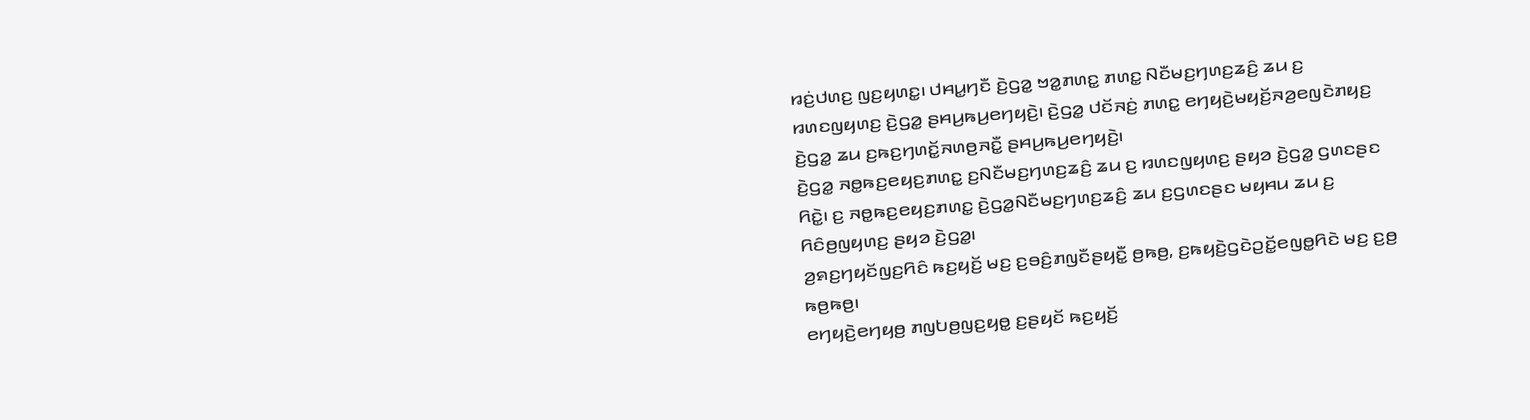ꤙꤢꤦ꤬ꤓꤛꤢ꤬ ꤜꤢ꤬ꤟꤛꤢ꤭꤯ ꤓꤌꤣ꤭ꤚꤢꤪ ꤢꤧ꤬ꤞꤤ꤭ ꤠꤤ꤭ꤊꤛꤢ꤭ ꤊꤛꤢ꤭ ꤡꤢꤪꤗꤢ꤬ꤚꤛꤢ꤬ꤘꤢꤨ꤬ ꤘꤣ ꤢ꤬ ꤙꤛꤢꤜꤟꤛꤢ꤬ ꤢꤧ꤬ꤞꤤ꤭ ꤔꤌꤣ꤬ꤒꤣ꤬ꤕꤚꤟꤢꤧ꤬꤯ ꤢꤧ꤬ꤞꤤ꤭ ꤓꤢꤩꤏꤢꤦ꤬ ꤊꤛꤢ꤭ ꤕꤚꤟꤢꤧ꤬ꤗꤟꤢꤩ꤬ꤏꤤ꤬ꤕꤜꤢꤧꤊꤟꤢ꤬ ꤢꤧ꤬ꤞꤤ꤭ ꤘꤣ ꤢ꤬ꤒꤢ꤬ꤚꤛꤢꤩ꤭ꤏꤛꤥ꤬ꤏꤢꤪ꤭ ꤔꤌꤣ꤬ꤒꤣ꤬ꤕꤚꤟꤢꤧ꤬꤯
ꤢꤧ꤬ꤞꤤ꤭ ꤏꤥ꤭ꤒꤢ꤬ꤕꤟꤢ꤬ꤊꤛꤢ꤭ ꤢ꤬ꤡꤢꤪꤗꤢ꤬ꤚꤛꤢ꤬ꤘꤢꤨ꤬ ꤘꤣ ꤢ꤬ ꤙꤛꤢꤜꤟꤛꤢ꤬ ꤔꤟꤤ ꤢꤧ꤬ꤞꤤ꤭ ꤞꤛꤢꤔꤢ ꤖꤢꤧ꤭꤯ ꤢ꤬ ꤏꤥ꤭ꤒꤢ꤬ꤕꤟꤢ꤬ꤊꤛꤢ꤭ ꤢꤧ꤬ꤞꤤ꤭ꤡꤢꤪꤗꤢ꤬ꤚꤛꤢ꤬ꤘꤢꤨ꤬ ꤘꤣ ꤢ꤬ꤞꤛꤢꤔꤢ ꤗꤟꤌꤣ ꤘꤣ ꤢ꤬ ꤖꤢꤨꤥ꤬ꤜꤟꤛꤢ꤬ ꤔꤟꤤ ꤢꤧ꤬ꤞꤤ꤭꤯
ꤤ꤬ꤎꤢ꤬ꤚꤟꤢꤩꤜꤢ꤬ꤖꤢꤨ ꤒꤢ꤬ꤟꤢꤩ꤬ ꤗꤢ꤬ ꤢ꤬ꤋꤢꤨ꤬ꤊꤜꤢꤪꤔꤟꤢꤪ꤭ ꤥ꤬ꤒꤥ꤬, ꤢ꤬ꤒꤟꤢꤧ꤬ꤞꤢꤧꤑꤢꤩ꤭ꤕꤜꤥ꤭ꤖꤢꤧ ꤗꤢ꤬ ꤢ꤬ꤥ꤬ ꤒꤥ꤬ꤒꤥ꤬꤯
ꤕꤚꤟꤢꤧ꤬ꤕꤚꤟꤥ꤬ ꤊꤜꤝꤥ꤬ꤜꤢ꤬ꤟꤥ꤭ ꤢ꤬ꤔꤟꤢꤩ ꤒꤢ꤬ꤟꤢꤩ꤬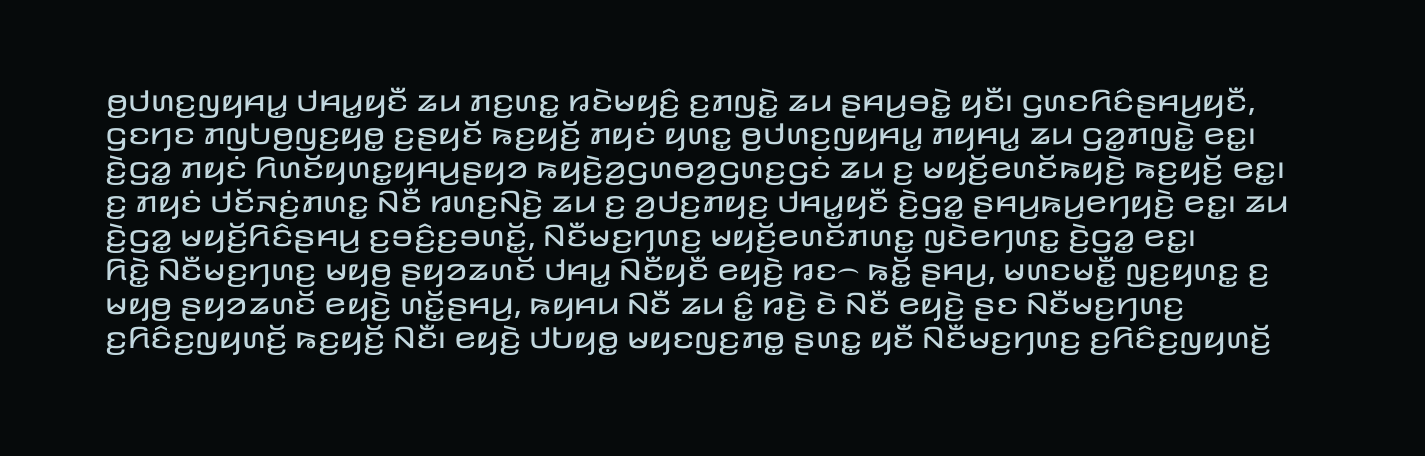ꤥ꤬ꤓꤛꤢ꤬ꤜꤟꤌꤣ꤭ ꤓꤌꤣ꤭ꤟꤢꤪ ꤘꤣ ꤊꤢ꤬ꤛꤢ꤭ ꤙꤢꤧꤗꤟꤢꤨ꤬ ꤢ꤬ꤊꤜꤢꤧ꤭ ꤘꤣ ꤔꤌꤣ꤬ꤋꤢꤧ꤭ ꤟꤢꤪ꤯ ꤞꤛꤢꤖꤢꤨꤔꤌꤣ꤬ꤟꤢꤪ, ꤞꤢꤚꤢ ꤊꤜꤝꤥ꤬ꤜꤢ꤬ꤟꤥ꤭ ꤢ꤬ꤔꤟꤢꤩ ꤒꤢ꤬ꤟꤢꤩ꤬ ꤊꤟꤢꤦ ꤟꤛꤢ꤭ ꤥ꤬ꤓꤛꤢ꤬ꤜꤟꤌꤣ꤭ ꤊꤟꤌꤣ꤭ ꤘꤣ ꤞꤤ꤭ꤊꤜꤢꤧ꤭ ꤕꤢ꤭꤯ ꤢꤧ꤬ꤞꤤ꤭ ꤊꤟꤢꤦ ꤖꤛꤢꤩꤟꤛꤢ꤭ꤟꤌꤣ꤬ꤔꤟꤤ ꤒꤟꤢꤧ꤬ꤤ꤬ꤞꤛꤥꤤ꤬ꤞꤛꤢ꤬ꤞꤢꤦ ꤘꤣ ꤢ꤬ ꤗꤟꤢꤩ꤬ꤕꤛꤢꤩꤒꤟꤢꤧ꤬ ꤒꤢ꤬ꤟꤢꤩ꤬ ꤕꤢ꤭꤯ ꤢ꤬ ꤊꤟꤢꤦ ꤓꤢꤩꤏꤢꤦ꤬ꤊꤛꤢ꤭ ꤡꤢꤪ ꤙꤛꤢ꤬ꤡꤢꤧ꤬ ꤘꤣ ꤢ꤬ ꤤ꤬ꤓꤢ꤬ꤊꤟꤢ꤬ ꤓꤌꤣ꤭ꤟꤢꤪ ꤢꤧ꤬ꤞꤤ꤭ ꤔꤌꤣ꤬ꤒꤣ꤬ꤕꤚꤟꤢꤧ꤬ ꤕꤢ꤭꤯ ꤘꤣ ꤢꤧ꤬ꤞꤤ꤭ ꤗꤟꤢꤩ꤬ꤖꤢꤨꤔꤌꤣ꤬ ꤢ꤬ꤋꤢꤨ꤬ꤢ꤬ꤋꤛꤢꤩ꤭, ꤡꤢꤪꤗꤢ꤬ꤚꤛꤢ꤬ ꤗꤟꤢꤩ꤬ꤕꤛꤢꤩꤊꤛꤢ꤭ ꤜꤢꤧꤕꤚꤛꤢ꤭ ꤢꤧ꤬ꤞꤤ꤭ ꤕꤢ꤭꤯
ꤖꤢꤧ꤭ ꤡꤢꤪꤗꤢ꤬ꤚꤛꤢ꤬ ꤗꤟꤥ꤬ ꤔꤟꤤꤘꤛꤢꤩ ꤓꤌꤣ꤭ ꤡꤢꤪꤟꤢꤪ ꤕꤟꤢꤧ꤬ ꤙꤢ꤮ ꤒꤢꤩ꤭ ꤔꤌꤣ꤬, ꤗꤛꤢꤗꤢꤪ꤭ ꤜꤢ꤬ꤟꤛꤢ꤭ ꤢ꤬ ꤗꤟꤥ꤬ ꤔꤟꤤꤘꤛꤢꤩ ꤕꤟꤢꤧ꤬ ꤛꤢꤩ꤭ꤔꤌꤣ꤬, ꤒꤟꤌꤣ ꤡꤢꤪ ꤘꤣ ꤢꤨ꤭ ꤙꤢꤧ꤬ ꤢꤧ ꤡꤢꤪ ꤕꤟꤢꤧ꤬ ꤔꤢ ꤡꤢꤪꤗꤢ꤬ꤚꤛꤢ꤬ ꤢ꤬ꤖꤢꤨꤢ꤬ꤜꤟꤛꤢꤩ꤬ ꤒꤢ꤬ꤟꤢꤩ꤬ ꤡꤢꤪ꤯ ꤕꤟꤢꤧ꤬ ꤓꤝꤟꤥ꤭ ꤗꤟꤢꤜꤢ꤬ꤊꤥ꤭ ꤔꤛꤢ꤭ ꤟꤢꤪ ꤡꤢꤪꤗꤢ꤬ꤚꤛꤢ꤬ ꤢ꤬ꤖꤢꤨꤢ꤬ꤜꤟꤛꤢꤩ꤬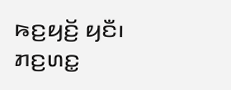ꤒꤢ꤬ꤟꤢꤩ꤬ ꤟꤢꤪ꤯ ꤊꤢ꤬ꤛꤢ꤭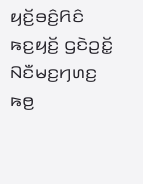ꤟꤢꤩ꤬ꤋꤢꤨ꤬ꤖꤢꤨ ꤒꤢ꤬ꤟꤢꤩ꤬ ꤞꤢꤧꤑꤢꤩ꤭ ꤡꤢꤪꤗꤢ꤬ꤚꤛꤢ꤬ ꤒꤥ꤬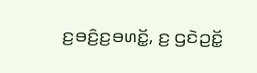ꤢ꤬ꤋꤢꤨ꤬ꤢ꤬ꤋꤛꤢꤩ꤭, ꤢ꤬ ꤞꤢꤧꤑꤢꤩ꤭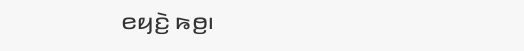ꤕꤟꤢꤧ꤬ ꤒꤥ꤬꤯